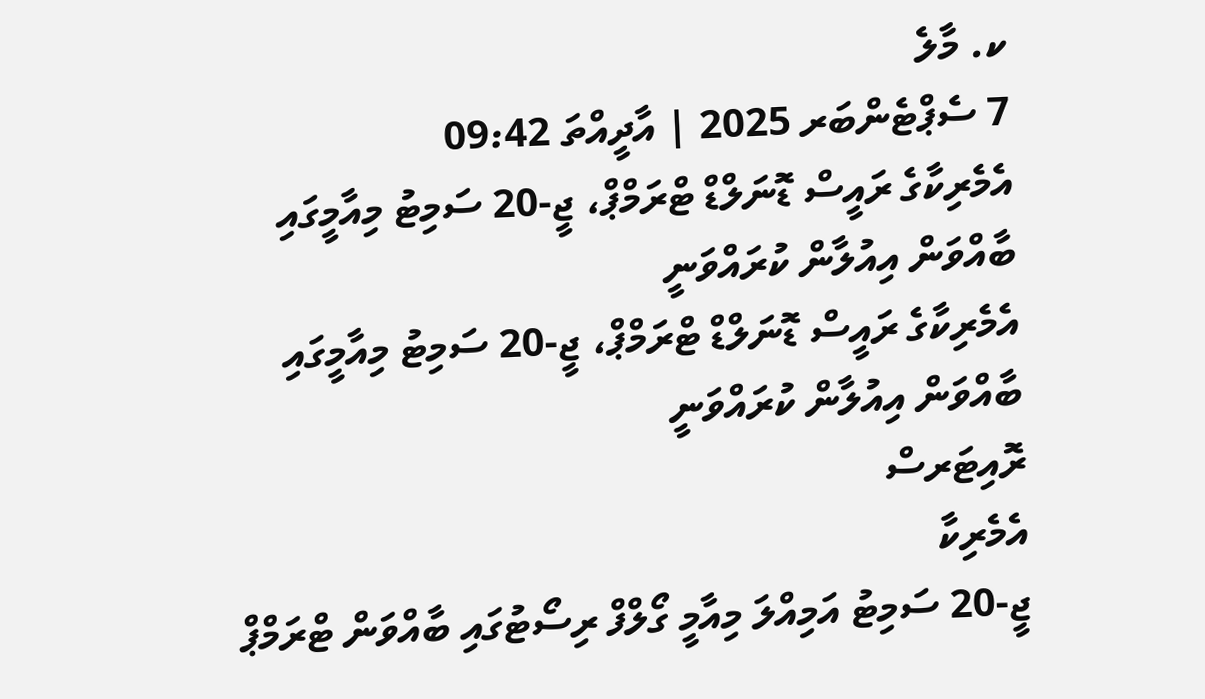ކ. މާލެ
7 ސެޕްޓެންބަރ 2025 | އާދީއްތަ 09:42
އެމެރިކާގެ ރައީސް ޑޮނަލްޑް ޓްރަމްޕް، ޖީ-20 ސަމިޓު މިއާމީގައި ބާއްވަން އިއުލާން ކުރައްވަނީ
އެމެރިކާގެ ރައީސް ޑޮނަލްޑް ޓްރަމްޕް، ޖީ-20 ސަމިޓު މިއާމީގައި ބާއްވަން އިއުލާން ކުރައްވަނީ
ރޮއިޓަރސް
އެމެރިކާ
ޖީ-20 ސަމިޓު އަމިއްލަ މިއާމީ ގޯލްފް ރިސޯޓުގައި ބާއްވަން ޓްރަމްޕް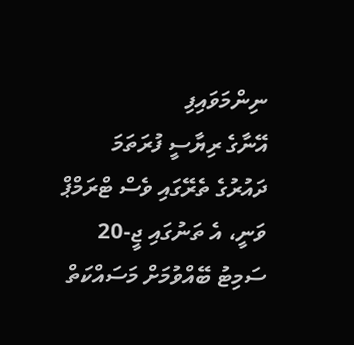ނިންމަވައިފި
އޭނާގެ ރިޔާސީ ފުރަތަމަ ދައުރުގެ ތެރޭގައި ވެސް ޓްރަމްޕް ވަނީ، އެ ތަނުގައި ޖީ-20 ސަމިޓު ބޭއްވުމަށް މަސައްކަތް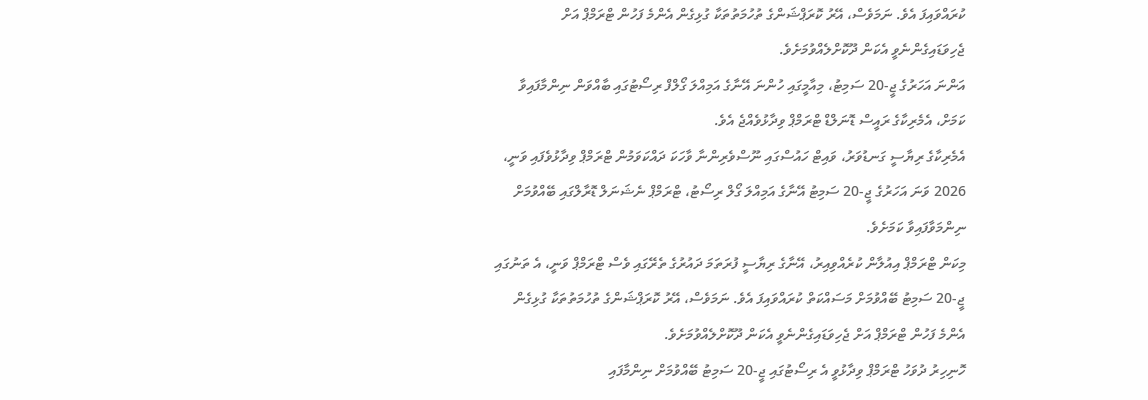ކުރައްވައިފަ އެވެ. ނަމަވެސް، އޭރު ކޮރަޕްޝަންގެ ތުހުމަތުތަކާ ގުޅިގެން އެންމެ ފަހުން ޓްރަމްޕް އަށް ޖެހިވަޑައިގެންނެވީ އެކަން ދޫކޮށްލެއްވުމަށެވެ.
އަންނަ އަހަރުގެ ޖީ-20 ސަމިޓު، މިއާމީގައި ހުންނަ އޭނާގެ އަމިއްލަ ގޯލްފް ރިސޯޓުގައި ބާއްވަން ނިންމާފައިވާ ކަމަށް، އެމެރިކާގެ ރައީސް ޑޮނަލްޑް ޓްރަމްޕް ވިދާޅުވެއްޖެ އެވެ.
އެމެރިކާގެ ރިޔާސީ ގަނޑުވަރު، ވައިޓް ހައުސްގައި ނޫސްވެރިންނާ ވާހަކަ ދައްކަވަމުން ޓްރަމްޕް ވިދާޅުވެފައި ވަނީ، 2026 ވަނަ އަހަރުގެ ޖީ-20 ސަމިޓު އޭނާގެ އަމިއްލަ ގޯލް ރިސޯޓު، ޓްރަމްޕް ނެޝަނަލް ޑޮރާލްގައި ބޭއްވުމަށް ނިންމަވާފައިވާ ކަމަށެވެ.
މިކަން ޓްރަމްޕް އިއުލާން ކުރެއްވިއިރު، އޭނާގެ ރިޔާސީ ފުރަތަމަ ދައުރުގެ ތެރޭގައި ވެސް ޓްރަމްޕް ވަނީ، އެ ތަނުގައި ޖީ-20 ސަމިޓު ބޭއްވުމަށް މަސައްކަތް ކުރައްވައިފަ އެވެ. ނަމަވެސް، އޭރު ކޮރަޕްޝަންގެ ތުހުމަތުތަކާ ގުޅިގެން އެންމެ ފަހުން ޓްރަމްޕް އަށް ޖެހިވަޑައިގެންނެވީ އެކަން ދޫކޮށްލެއްވުމަށެވެ.
ހޮނިހިރު ދުވަހު ޓްރަމްޕް ވިދާޅުވީ އެ ރިސޯޓުގައި ޖީ-20 ސަމިޓު ބޭއްވުމަށް ނިންމާފައި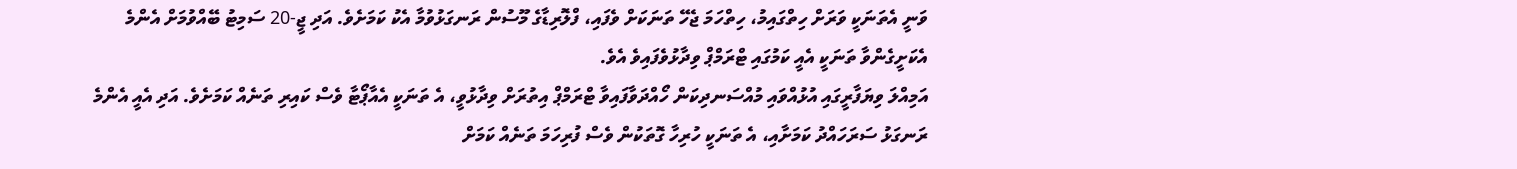ވަނީ އެތަނަކީ ވަރަށް ހިތްގައިމު، ހިތްހަމަ ޖެހޭ ތަނަކަށް ވެފައި، ފްލޮރިޑާގެ މޫސުން ރަނގަޅުވުމާ އެކު ކަމަށެވެ. އަދި ޖީ-20 ސަމިޓު ބޭއްވުމަށް އެންމެ އެކަށީގެންވާ ތަނަކީ އެއީ ކަމުގައި ޓްރަމްޕް ވިދާޅުވެފައިވެ އެވެ.
އަމިއްލަ ވިޔަފާރީގައި އުޅުއްވައި މުއްސަނދިކަން ހޯއްދަވާފައިވާ ޓްރަމްޕް އިތުރަށް ވިދާޅުވީ، އެ ތަނަކީ އެއާޕޯޓާ ވެސް ކައިރި ތަނެއް ކަމަށެވެ. އަދި އެއީ އެންމެ ރަނގަޅު ސަރަހައްދު ކަމަށާއި، އެ ތަނަކީ ހުރިހާ ގޮތަކުން ވެސް ފުރިހަމަ ތަނެއް ކަމަށް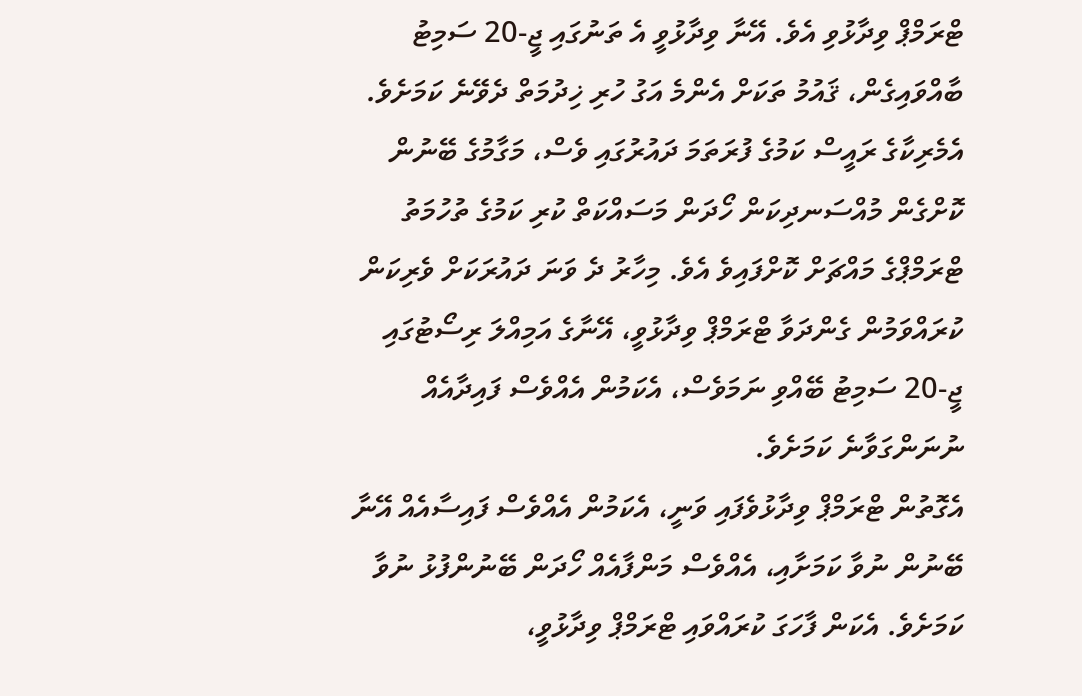ޓްރަމްޕް ވިދާޅުވި އެވެ. އޭނާ ވިދާޅުވީ އެ ތަނުގައި ޖީ-20 ސަމިޓު ބާއްވައިގެން، ޤައުމު ތަކަށް އެންމެ އަގު ހުރި ޚިދުމަތް ދެވޭނެ ކަމަށެވެ.
އެމެރިކާގެ ރައީސް ކަމުގެ ފުރަތަމަ ދައުރުގައި ވެސް، މަގާމުގެ ބޭނުން ކޮށްގެން މުއްސަނދިކަން ހޯދަން މަސައްކަތް ކުރި ކަމުގެ ތުހުމަތު ޓްރަމްޕްގެ މައްޗަށް ކޮށްފައިވެ އެވެ. މިހާރު ދެ ވަނަ ދައުރަކަށް ވެރިކަން ކުރައްވަމުން ގެންދަވާ ޓްރަމްޕް ވިދާޅުވީ، އޭނާގެ އަމިއްލަ ރިސޯޓުގައި ޖީ-20 ސަމިޓު ބޭއްވި ނަމަވެސް، އެކަމުން އެއްވެސް ފައިދާއެއް ނުނަންގަވާނެ ކަމަށެވެ.
އެގޮތުން ޓްރަމްޕް ވިދާޅުވެފައި ވަނީ، އެކަމުން އެއްވެސް ފައިސާއެއް އޭނާ ބޭނުން ނުވާ ކަމަށާއި، އެއްވެސް މަންފާއެއް ހޯދަން ބޭނުންފުޅު ނުވާ ކަމަށެވެ. އެކަން ފާހަގަ ކުރައްވައި ޓްރަމްޕް ވިދާޅުވީ،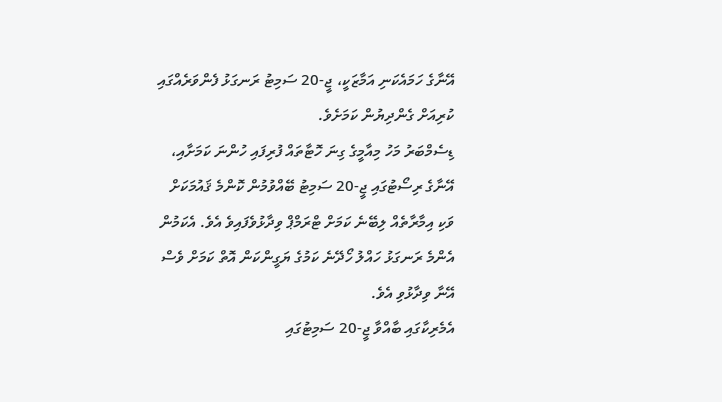އޭނާގެ ހަމައެކަނި އަމާޒަކީ، ޖީ-20 ސަމިޓު ރަނގަޅު ފެންވަރެއްގައި ކުރިއަށް ގެންދިޔުން ކަމަށެވެ.
ޑިސެމްބަރު މަހު މިއާމީގެ ގިނަ ހޮޓާތައް ފުރިފައި ހުންނަ ކަމަށާއި، އޭނާގެ ރިސޯޓުގައި ޖީ-20 ސަމިޓު ބޭއްވުމުން ކޮންމެ ޤައުމަކަށް ވަކި އިމާރާތެއް ލިބޭނެ ކަމަށް ޓްރަމްޕް ވިދާޅުވެފައިވެ އެވެ. އެކަމުން އެންމެ ރަނގަޅު ހައްލު ހޯދޭނެ ކަމުގެ ޔަގީންކަން އޮތް ކަމަށް ވެސް އޭނާ ވިދާޅުވި އެވެ.
އެމެރިކާގައި ބާއްވާ ޖީ-20 ސަމިޓުގައި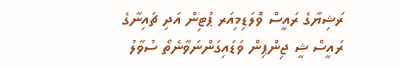ރަޝިޔާގެ ރައީސް ވޮލަޑިމިއަރ ޕުޓިން އަދި ޗައިނާގެ ރައީސް ޝީ ޖިންޕިން ވަޑައިގަންނަވާނެތޯ ސުވާލު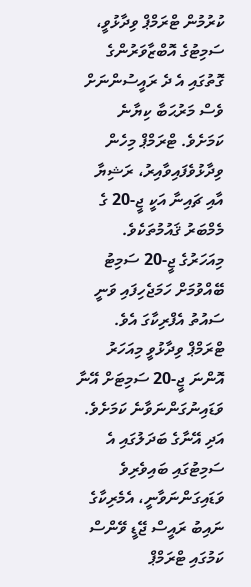ކުރުމުން ޓްރަމްޕް ވިދާޅުވީ، ސަމިޓުގެ އޮބްޒާވަރުންގެ ގޮތުގައި އެ ދެ ރައީސުންނަށް ވެސް މަރުޙަބާ ކިޔާނެ ކަމަށެވެ. ޓްރަމްޕް މިހެން ވިދާޅުވެފައިވާއިރު، ރަޝިޔާ އާއި ޗައިނާ އަކީ ޖީ-20 ގެ މެމްބަރު ޤައުމުތަކެވެ.
މިއަހަރުގެ ޖީ-20 ސަމިޓު ބޭއްވުމަށް ހަމަޖެހިފައި ވަނީ ސައުތު އެފްރިކާގަ އެވެ. ޓްރަމްޕް ވިދާޅުވީ މިއަހަރު އޮންނަ ޖީ-20 ސަމިޓަށް އޭނާ ވަޑައިނުގަންނަވާނެ ކަމަށެވެ. އަދި އޭނާގެ ބަދަލުގައި އެ ސަމިޓުގައި ބައިވެރިވެ ވަޑައިގަންނަވާނީ، އެމެރިކާގެ ނައިބު ރައީސް ޖޭޑީ ވޭންސް ކަމުގައި ޓްރަމްޕް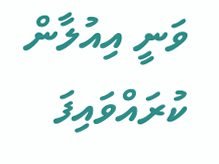ވަނީ އިއުލާން ކުރައްވައިފަ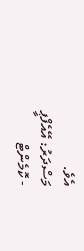އެވެ.
މަސްދަރު: އޭއެފްޕީ
- ކޮމެންޓް